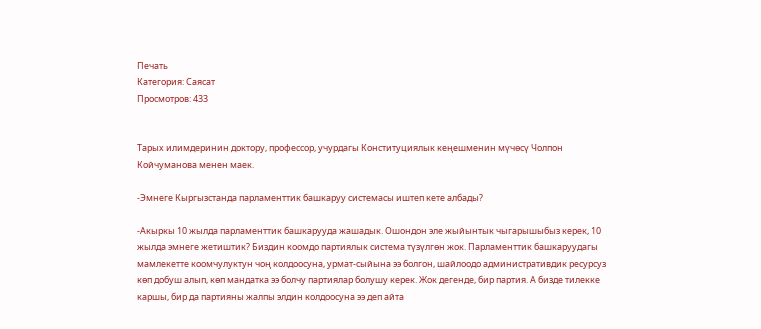Печать
Категория: Саясат
Просмотров: 433


Тарых илимдеринин доктору, профессор, учурдагы Конституциялык кеңешменин мүчөсү Чолпон Койчуманова менен маек.

-Эмнеге Кыргызстанда парламенттик башкаруу системасы иштеп кете албады?

-Акыркы 10 жылда парламенттик башкарууда жашадык. Ошондон эле жыйынтык чыгарышыбыз керек, 10 жылда эмнеге жетиштик? Биздин коомдо партиялык система түзүлгөн жок. Парламенттик башкаруудагы мамлекетте коомчулуктун чоң колдоосуна, урмат-сыйына ээ болгон, шайлоодо административдик ресурсуз көп добуш алып, көп мандатка ээ болчу партиялар болушу керек. Жок дегенде, бир партия. А бизде тилекке каршы, бир да партияны жалпы элдин колдоосуна ээ деп айта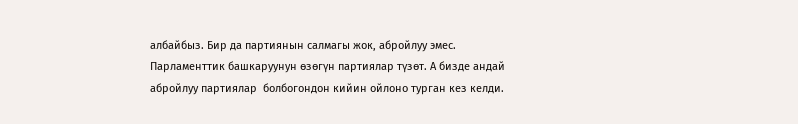албайбыз. Бир да партиянын салмагы жок, абройлуу эмес. Парламенттик башкаруунун өзөгүн партиялар түзөт. А бизде андай абройлуу партиялар  болбогондон кийин ойлоно турган кез келди.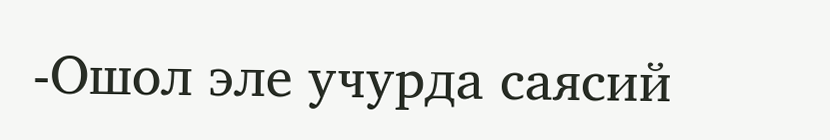-Ошол эле учурда саясий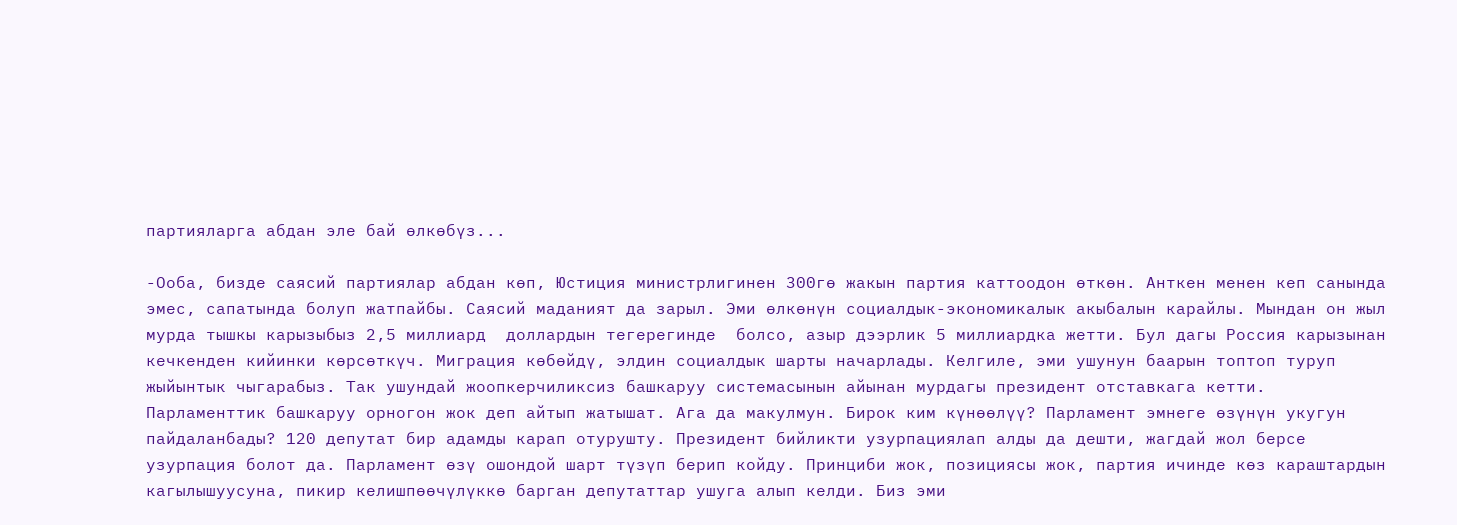партияларга абдан эле бай өлкөбүз...

-Ооба, бизде саясий партиялар абдан көп, Юстиция министрлигинен 300гө жакын партия каттоодон өткөн. Анткен менен кеп санында эмес, сапатында болуп жатпайбы. Саясий маданият да зарыл. Эми өлкөнүн социалдык-экономикалык акыбалын карайлы. Мындан он жыл мурда тышкы карызыбыз 2,5 миллиард  доллардын тегерегинде  болсо, азыр дээрлик 5 миллиардка жетти. Бул дагы Россия карызынан кечкенден кийинки көрсөткүч. Миграция көбөйдү, элдин социалдык шарты начарлады. Келгиле, эми ушунун баарын топтоп туруп жыйынтык чыгарабыз. Так ушундай жоопкерчиликсиз башкаруу системасынын айынан мурдагы президент отставкага кетти. Парламенттик башкаруу орногон жок деп айтып жатышат. Ага да макулмун. Бирок ким күнөөлүү? Парламент эмнеге өзүнүн укугун пайдаланбады? 120 депутат бир адамды карап отурушту. Президент бийликти узурпациялап алды да дешти, жагдай жол берсе узурпация болот да. Парламент өзү ошондой шарт түзүп берип койду. Принциби жок, позициясы жок, партия ичинде көз караштардын кагылышуусуна, пикир келишпөөчүлүккө барган депутаттар ушуга алып келди. Биз эми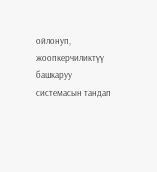ойлонуп, жоопкерчиликтүү башкаруу системасын тандап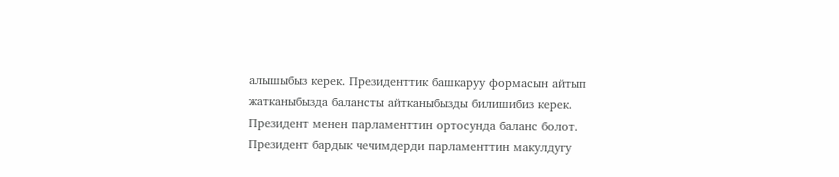алышыбыз керек. Президенттик башкаруу формасын айтып жатканыбызда балансты айтканыбызды билишибиз керек. Президент менен парламенттин ортосунда баланс болот. Президент бардык чечимдерди парламенттин макулдугу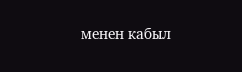менен кабыл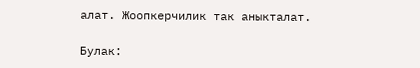алат. Жоопкерчилик так аныкталат.

Булак: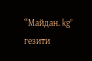“Майдан. kg” гезити